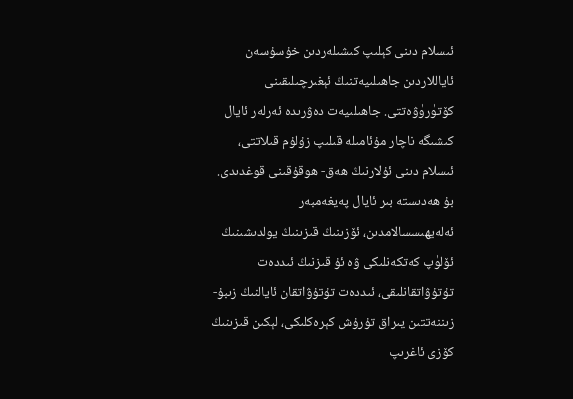ئىسلام دىنى كېلىپ كىشىلەردىن خۇسۇسەن ئاياللاردىن جاھىلىيەتنىڭ ئېغىرچىلىقىنى كۆتۈرۈۋەتتى. جاھىلىيەت دەۋرىدە ئەرلەر ئايال كىشىگە ناچار مۇئامىلە قىلىپ زۇلۇم قىلاتتى، ئىسلام دىنى ئۇلارنىڭ ھەق- ھوقۇقىنى قوغدىدى. بۇ ھەدىستە بىر ئايال پەيغەمبەر ئەلەيھىسسالامدىن، ئۆزىنىڭ قىزىنىڭ يولدىشىنىڭ ئۆلۈپ كەتكەنلىكى ۋە ئۇ قىزنىڭ ئىددەت تۇتۇۋاتقانلىقى، ئىددەت تۇتۇۋاتقان ئايالنىڭ زىبۇ- زىننەتتىن يىراق تۇرۇش كېرەكلىكى، لېكىن قىزىنىڭ كۆزى ئاغرىپ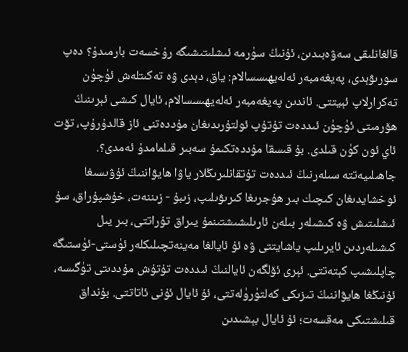قالغانلىقى سەۋەبىدىن، ئۇنىڭ سۈرمە ئىشلىتىشىگە رۇخسەت بارمىدۇ؟ دەپ سورىۋېدى، پەيغەمبەر ئەلەيھىسسالام: ياق، دېدى ۋە تەكىتلەش ئۈچۈن تەكرارلاپ ئېيتتى. ئاندىن پەيغەمبەر ئەلەيھىسسالام، ئايال كىشى ئېرىنىڭ ھۆرمىتى ئۈچۈن ئىددەت تۇتۇپ ئولتۇرىدىغان مۇددەتنى ئاز قالدۇرۇپ، تۆت ئاي ئون كۈن قىلدى. بۇ قىسقا مۇددەتكىمۇ سەبىر قىلمامدۇ ئەمدى؟. جاھىلىيەتتە سىلەرنىڭ ئىددەت تۇتقانلىرىڭلار ياۋا ھايۋاننىڭ ئۇۋىسىغا ئوخشايدىغان كىچىك بىر ھۇجرىغا كىرىۋىلىپ، زىبۇ - زىننەت، خۇشپۇراق، سۇ ئىشلىتىش ۋە كىشىلەر بىلەن ئارىلىشىشتىنمۇ يىراق تۇراتتى، بىر يىل كىشىلەردىن ئايرىلىپ ياشايتتى ۋە ئۇ ئايالغا مەينەتچىلىكلەر ئۈستى-ئۈستىگە چاپلىشىپ كېتەتتى. ئېرى ئۆلگەن ئايالنىڭ ئىددەت تۇتۇش مۇددىتى تۈگىسە، ئۇنىڭغا ھايۋاننىڭ تىزىكى كەلتۈرۈلەتتى، ئۇ ئايال ئۇنى ئاتاتتى. بۇنداق قىلىشتىكى مەقسەت؛ ئۇ ئايال بېشىدىن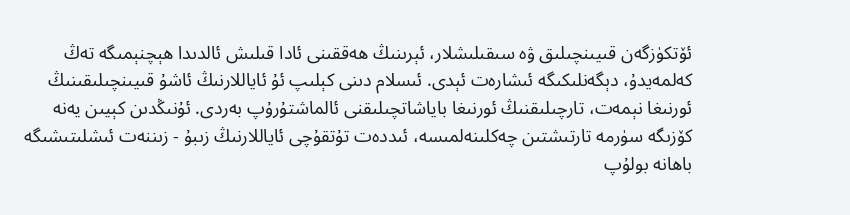ئۆتكۈزگەن قىيىنچىلىق ۋە سىقىلىشلار، ئېرىنىڭ ھەققىنى ئادا قىلىش ئالدىدا ھېچنېمىگە تەڭ كەلمەيدۇ، دېگەنلىكىگە ئىشارەت ئېدى. ئىسلام دىنى كېلىپ ئۇ ئاياللارنىڭ ئاشۇ قىيىنچىلىقىنىڭ ئورنىغا نېمەت، تارچىلىقنىڭ ئورنىغا باياشاتچىلىقنى ئالماشتۇرۇپ بەردى. ئۇنىڭدىن كېيىن يەنە كۆزىگە سۈرمە تارتىشتىن چەكلىنەلمىسە، ئىددەت تۇتقۇچى ئاياللارنىڭ زىبۇ - زىننەت ئىشلىتىشىگە باھانە بولۇپ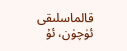قالماسلىقى ئۈچۈن، ئۇ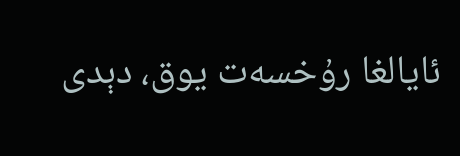ئايالغا رۇخسەت يوق، دېدى